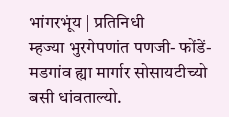भांगरभूंय | प्रतिनिधी
म्हज्या भुरगेपणांत पणजी- फोंडें- मडगांव ह्या मार्गार सोसायटीच्यो बसी धांवताल्यो.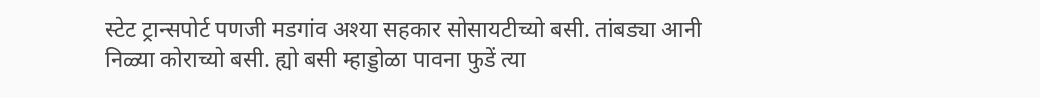स्टेट ट्रान्सपोर्ट पणजी मडगांव अश्या सहकार सोसायटीच्यो बसी. तांबड्या आनी निळ्या कोराच्यो बसी. ह्यो बसी म्हाड्डोळा पावना फुडें त्या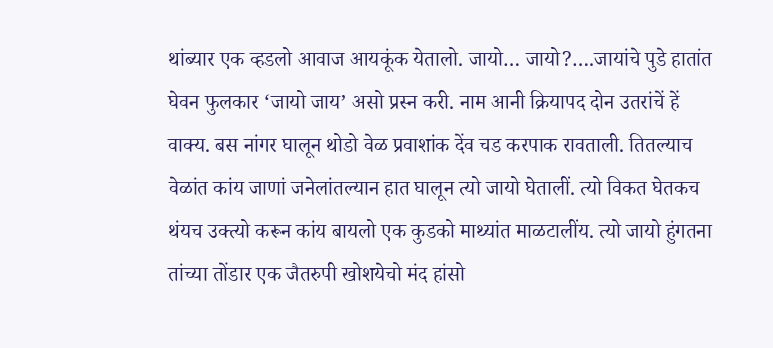थांब्यार एक व्हडलो आवाज आयकूंक येतालो. जायो… जायो?….जायांचे पुडे हातांत घेवन फुलकार ‘जायो जाय’ असो प्रस्न करी. नाम आनी क्रियापद दोन उतरांचें हें वाक्य. बस नांगर घालून थोडो वेळ प्रवाशांक देंव चड करपाक रावताली. तितल्याच वेळांत कांय जाणां जनेलांतल्यान हात घालून त्यो जायो घेतालीं. त्यो विकत घेतकच थंयच उक्त्यो करून कांय बायलो एक कुडको माथ्यांत माळटालींय. त्यो जायो हुंगतना तांच्या तोंडार एक जैतरुपी खोशयेचो मंद हांसो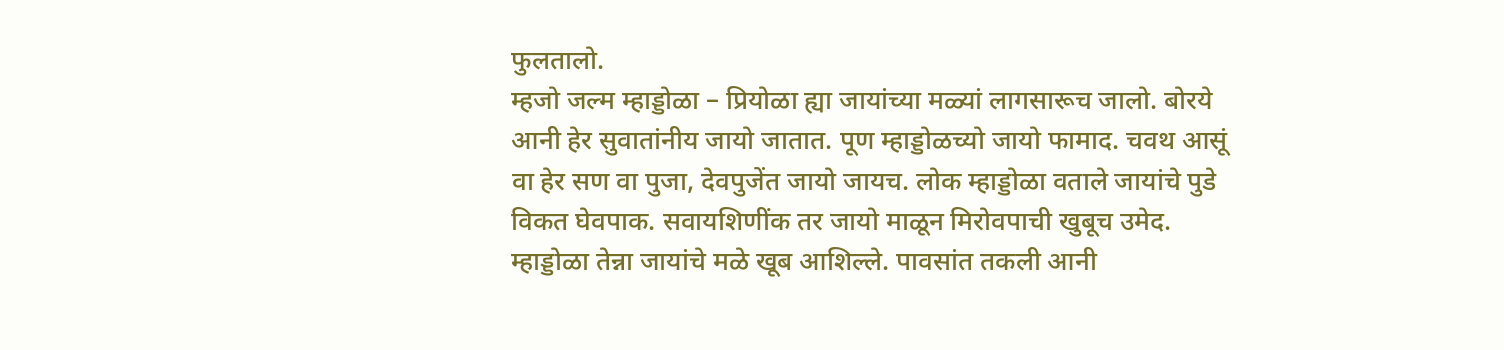फुलतालो.
म्हजो जल्म म्हाड्डोळा – प्रियोळा ह्या जायांच्या मळ्यां लागसारूच जालो. बोरये आनी हेर सुवातांनीय जायो जातात. पूण म्हाड्डोळच्यो जायो फामाद. चवथ आसूं वा हेर सण वा पुजा, देवपुजेंत जायो जायच. लोक म्हाड्डोळा वताले जायांचे पुडे विकत घेवपाक. सवायशिणींक तर जायो माळून मिरोवपाची खुबूच उमेद. म्हाड्डोळा तेन्ना जायांचे मळे खूब आशिल्ले. पावसांत तकली आनी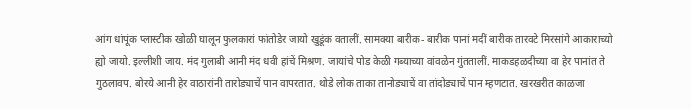आंग धांपूंक प्लास्टीक खोळी घालून फुलकारां फांतोडेर जायो खुडूंक वतालीं. सामक्या बारीक- बारीक पानां मदीं बारीक तारवटे मिरसांगे आकाराच्यो ह्यो जायो. इल्लीशी जाय. मंद गुलाबी आनी मंद धवी हांचें मिश्रण. जायांचे पोड केळी गब्याच्या वांवळेन गुंततालीं. माकडहळदीच्या वा हेर पानांत ते गुठलावप. बोरये आनी हेर वाठारांनी तारोड्याचें पान वापरतात. थोडे लोक ताका तानोड्याचें वा तांदोड्याचें पान म्हणटात. खरखरीत काळजा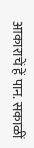आकाराचें हें पान. सकाळीं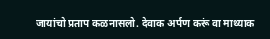जायांचो प्रताप कळनासलो. देवाक अर्पण करूं वा माथ्याक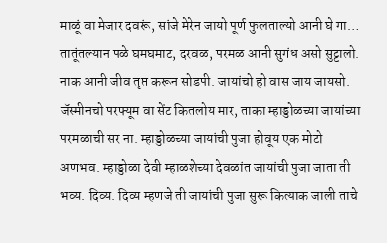माळूं वा मेजार दवरूं, सांजे मेरेन जायो पूर्ण फुलताल्यो आनी घे गा… तातूंतल्यान पळे घमघमाट, दरवळ, परमळ आनी सुगंध असो सुट्टालो. नाक आनी जीव तृप्त करून सोडपी. जायांचो हो वास जाय जायसो. जॅस्मीनचो परफ्यूम वा सेंट कितलोय मार, ताका म्हाड्डोळच्या जायांच्या परमळाची सर ना. म्हाड्डोळच्या जायांची पुजा होवूय एक मोटो अणभव. म्हाड्डोळा देवी म्हाळशेच्या देवळांत जायांची पुजा जाता ती भव्य. दिव्य. दिव्य म्हणजे ती जायांची पुजा सुरू कित्याक जाली ताचे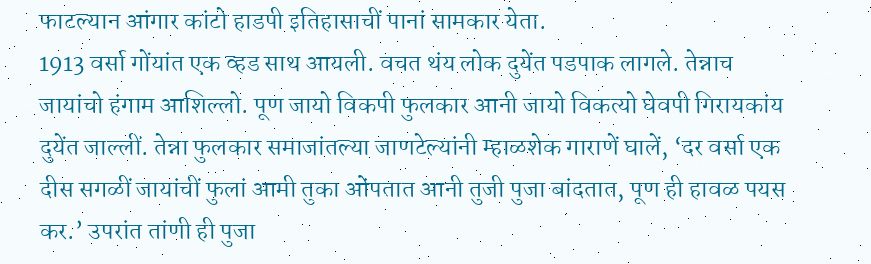फाटल्यान आंगार कांटो हाडपी इतिहासाचीं पानां सामकार येता.
1913 वर्सा गोंयांत एक व्हड साथ आयली. वचत थंय लोक दुयेंत पडपाक लागले. तेन्नाच जायांचो हंगाम आशिल्लो. पूण जायो विकपी फुलकार आनी जायो विकत्यो घेवपी गिरायकांय दुयेंत जाल्लीं. तेन्ना फुलकार समाजांतल्या जाणटेल्यांनी म्हाळशेक गाराणें घालें, ‘दर वर्सा एक दीस सगळीं जायांचीं फुलां आमी तुका ओंपतात आनी तुजी पुजा बांदतात, पूण ही हावळ पयस कर.’ उपरांत तांणी ही पुजा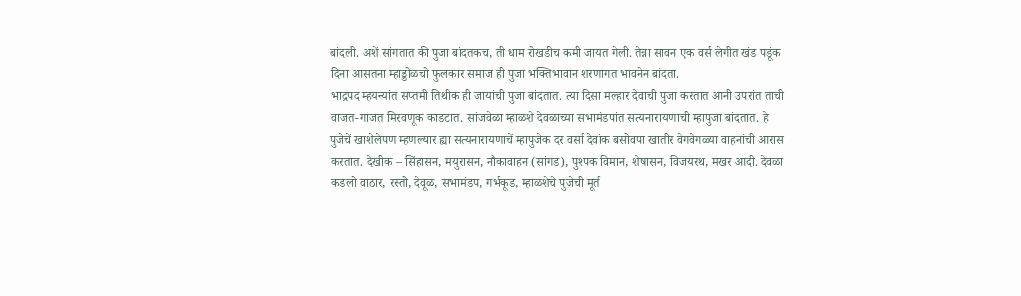बांदली. अशें सांगतात की पुजा बांदतकच, ती धाम रोखडीच कमी जायत गेली. तेन्ना सावन एक वर्स लेगीत खंड पडूंक दिना आसतना म्हाड्डोळचो फुलकार समाज ही पुजा भक्तिभावान शरणागत भावनेन बांदता.
भाद्रपद म्हयन्यांत सप्तमी तिथीक ही जायांची पुजा बांदतात. त्या दिसा मल्हार देवाची पुजा करतात आनी उपरांत ताची वाजत-गाजत मिरवणूक काडटात. सांजवेळा म्हाळशे देवळाच्या सभामंडपांत सत्यनारायणाची म्हापुजा बांदतात. हे पुजेचें खाशेलेपण म्हणल्यार ह्या सत्यनारायणाचें म्हापुजेक दर वर्सा देवांक बसोवपा खातीर वेगवेगळ्या वाहनांची आरास करतात. देखीक – सिंहासन, मयुरासन, नौकावाहन (सांगड), पुश्पक विमान, शेषासन, विजयरथ, मखर आदी. देवळा कडलो वाठार, रस्तो, देवूळ, सभामंडप, गर्भकूड, म्हाळशेचे पुजेची मूर्त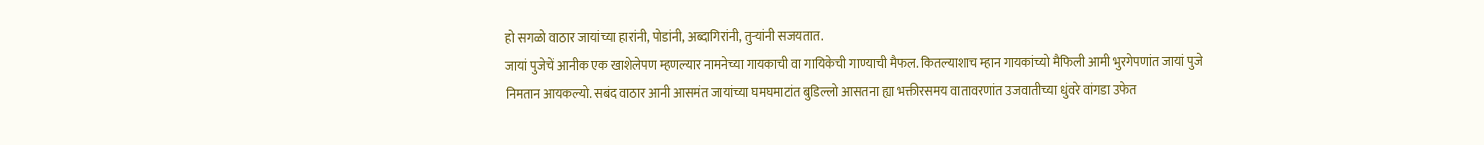हो सगळो वाठार जायांच्या हारांनी, पोडांनी, अब्दागिरांनी, तुऱ्यांनी सजयतात.
जायां पुजेचें आनीक एक खाशेलेपण म्हणल्यार नामनेच्या गायकाची वा गायिकेची गाण्याची मैफल. कितल्याशाच म्हान गायकांच्यो मैफिली आमी भुरगेपणांत जायां पुजे निमतान आयकल्यो. सबंद वाठार आनी आसमंत जायांच्या घमघमाटांत बुडिल्लो आसतना ह्या भक्तीरसमय वातावरणांत उजवातीच्या धुंवरे वांगडा उफेत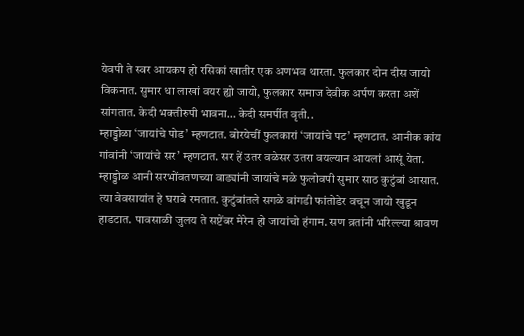येवपी ते स्वर आयकप हो रसिकां खातीर एक अणभव थारता. फुलकार दोन दीस जायो विकनात. सुमार धा लाखां वयर ह्यो जायो, फुलकार समाज देवीक अर्पण करता अशें सांगतात. केदी भक्तीरुपी भावना… केदी समर्पीत वृती..
म्हाड्डोळा ‘जायांचे पोड’ म्हणटात. बोरयेचीं फुलकारां ‘जायांचे पट’ म्हणटात. आनीक कांय गांवांनी ‘जायांचे सर’ म्हणटात. सर हें उतर वळेसर उतरा वयल्यान आयलां आसूं येता.
म्हाड्डोळ आनी सरभोंवतणच्या वाड्यांनी जायांचे मळे फुलोवपी सुमार साठ कुटुंबां आसात. त्या वेवसायांत हे घराबे रमतात. कुटुंबांतले सगळे वांगडी फांतोडेर वचून जायो खुडून हाडटात. पावसाळी जुलय ते सप्टेंबर मेरेन हो जायांचो हंगाम. सण व्रतांनी भरिल्ल्या श्रावण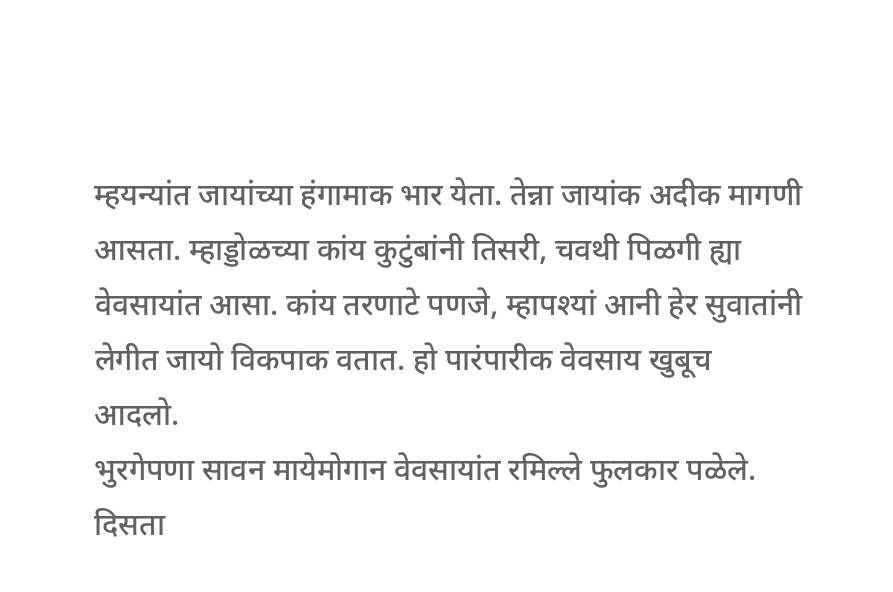म्हयन्यांत जायांच्या हंगामाक भार येता. तेन्ना जायांक अदीक मागणी आसता. म्हाड्डोळच्या कांय कुटुंबांनी तिसरी, चवथी पिळगी ह्या वेवसायांत आसा. कांय तरणाटे पणजे, म्हापश्यां आनी हेर सुवातांनी लेगीत जायो विकपाक वतात. हो पारंपारीक वेवसाय खुबूच आदलो.
भुरगेपणा सावन मायेमोगान वेवसायांत रमिल्ले फुलकार पळेले.
दिसता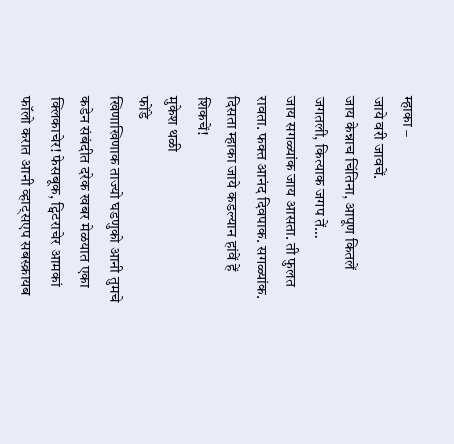म्हाका –
जाये वरी जावचें.
जाय केन्नाच चिंतिना, आपूण कितलें जगतली, कित्याक जगप तें…
जाय सगळ्यांक जाय आसता. ती फुलत रावता. फक्त आनंद दिवपाक. सगळ्यांक.
दिसता म्हाका जाये कडल्यान हांवें हें शिकचें!
मुकेश थळी
फोंडे
खिणाखिणाक ताज्यो घडणुको आनी तुमचे कडेन संबंदीत दरेक खबर मेळयात एका क्लिकाचेर! फेसबूक, ट्विटराचेर आमकां फॉलो करात आनी व्हाट्सएप सबस्क्रायब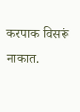करपाक विसरूं नाकात.